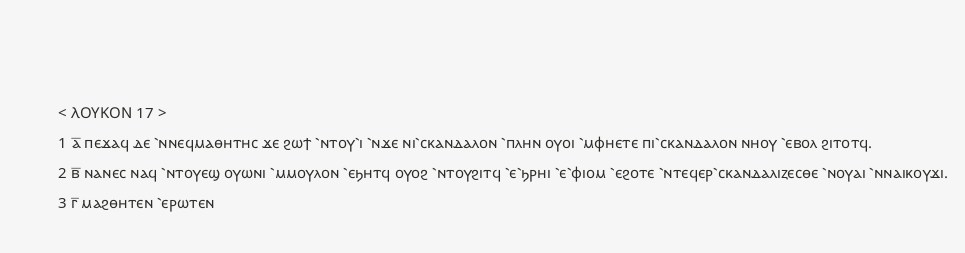< ⲖⲞⲨⲔⲞⲚ 17 >
1 ⲁ̅ ⲡⲉϫⲁϥ ⲇⲉ ⳿ⲛⲛⲉϥⲙⲁⲑⲏⲧⲏⲥ ϫⲉ ϩⲱϯ ⳿ⲛⲧⲟⲩ⳿ⲓ ⳿ⲛϫⲉ ⲛⲓ⳿ⲥⲕⲁⲛⲇⲁⲗⲟⲛ ⳿ⲡⲗⲏⲛ ⲟⲩⲟⲓ ⳿ⲙⲫⲏⲉⲧⲉ ⲡⲓ⳿ⲥⲕⲁⲛⲇⲁⲗⲟⲛ ⲛⲏⲟⲩ ⳿ⲉⲃⲟⲗ ϩⲓⲧⲟⲧϥ.
2 ⲃ̅ ⲛⲁⲛⲉⲥ ⲛⲁϥ ⳿ⲛⲧⲟⲩⲉϣ ⲟⲩⲱⲛⲓ ⳿ⲙⲙⲟⲩⲗⲟⲛ ⳿ⲉϧⲏⲧϥ ⲟⲩⲟϩ ⳿ⲛⲧⲟⲩϩⲓⲧϥ ⳿ⲉ⳿ϧⲣⲏⲓ ⳿ⲉ⳿ⲫⲓⲟⲙ ⳿ⲉϩⲟⲧⲉ ⳿ⲛⲧⲉϥⲉⲣ⳿ⲥⲕⲁⲛⲇⲁⲗⲓⲍⲉⲥⲑⲉ ⳿ⲛⲟⲩⲁⲓ ⳿ⲛⲛⲁⲓⲕⲟⲩϫⲓ.
3 ⲅ̅ ⲙⲁϩⲑⲏⲧⲉⲛ ⳿ⲉⲣⲱⲧⲉⲛ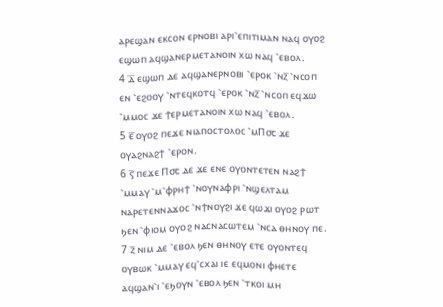ⲁⲣⲉϣⲁⲛ ⲉⲕⲥⲟⲛ ⲉⲣⲛⲟⲃⲓ ⲁⲣⲓ⳿ⲉⲡⲓⲧⲓⲙⲁⲛ ⲛⲁϥ ⲟⲩⲟϩ ⲉϣⲱⲡ ⲁϥϣⲁⲛⲉⲣⲙⲉⲧⲁⲛⲟⲓⲛ ⲭⲱ ⲛⲁϥ ⳿ⲉⲃⲟⲗ.
4 ⲇ̅ ⲉϣⲱⲡ ⲇⲉ ⲁϥϣⲁⲛⲉⲣⲛⲟⲃⲓ ⳿ⲉⲣⲟⲕ ⳿ⲛⲍ̅ ⳿ⲛⲥⲟⲡ ⲉⲛ ⳿ⲉϩⲟⲟⲩ ⳿ⲛⲧⲉϥⲕⲟⲧϥ ⳿ⲉⲣⲟⲕ ⳿ⲛⲍ̅ ⳿ⲛⲥⲟⲡ ⲉϥϫⲱ ⳿ⲙⲙⲟⲥ ϫⲉ ϯⲉⲣⲙⲉⲧⲁⲛⲟⲓⲛ ⲭⲱ ⲛⲁϥ ⳿ⲉⲃⲟⲗ.
5 ⲉ̅ ⲟⲩⲟϩ ⲡⲉϫⲉ ⲛⲓⲁⲡⲟⲥⲧⲟⲗⲟⲥ ⳿ⲙⲠ⳪ ϫⲉ ⲟⲩⲁϩⲛⲁϩϯ ⳿ⲉⲣⲟⲛ.
6 ⲋ̅ ⲡⲉϫⲉ Ⲡ⳪ ⲇⲉ ϫⲉ ⲉⲛⲉ ⲟⲩⲟⲛⲧⲉⲧⲉⲛ ⲛⲁϩϯ ⳿ⲙⲙⲁⲩ ⳿ⲙ⳿ⲫⲣⲏϯ ⳿ⲛⲟⲩⲛⲁⲫⲣⲓ ⳿ⲛϣⲉⲗⲧⲁⲙ ⲛⲁⲣⲉⲧⲉⲛⲛⲁϫⲟⲥ ⳿ⲛϯⲛⲟⲩϩⲓ ϫⲉ ϥⲱϫⲓ ⲟⲩⲟϩ ⲣⲱⲧ ϧⲉⲛ ⳿ⲫⲓⲟⲙ ⲟⲩⲟϩ ⲛⲁⲥⲛⲁⲥⲱⲧⲉⲙ ⳿ⲛⲥⲁ ⲑⲏⲛⲟⲩ ⲡⲉ.
7 ⲍ̅ ⲛⲓⲙ ⲇⲉ ⳿ⲉⲃⲟⲗ ϧⲉⲛ ⲑⲏⲛⲟⲩ ⲉⲧⲉ ⲟⲩⲟⲛⲧⲉϥ ⲟⲩⲃⲱⲕ ⳿ⲙⲙⲁⲩ ⲉϥ⳿ⲥⲭⲁⲓ ⲓⲉ ⲉϥⲙⲟⲛⲓ ⲫⲏⲉⲧⲉ ⲁϥϣⲁⲛ⳿ⲓ ⳿ⲉϧⲟⲩⲛ ⳿ⲉⲃⲟⲗ ϧⲉⲛ ⳿ⲧⲕⲟⲓ ⲙⲏ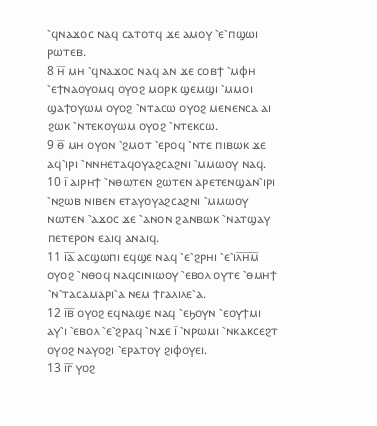⳿ϥⲛⲁϫⲟⲥ ⲛⲁϥ ⲥⲁⲧⲟⲧϥ ϫⲉ ⲁⲙⲟⲩ ⳿ⲉ⳿ⲡϣⲱⲓ ⲣⲱⲧⲉⲃ.
8 ⲏ̅ ⲙⲏ ⳿ϥⲛⲁϫⲟⲥ ⲛⲁϥ ⲁⲛ ϫⲉ ⲥⲟⲃϯ ⳿ⲙⲫⲏ ⳿ⲉϯⲛⲁⲟⲩⲟⲙϥ ⲟⲩⲟϩ ⲙⲟⲣⲕ ϣⲉⲙϣⲓ ⳿ⲙⲙⲟⲓ ϣⲁϯⲟⲩⲱⲙ ⲟⲩⲟϩ ⳿ⲛⲧⲁⲥⲱ ⲟⲩⲟϩ ⲙⲉⲛⲉⲛⲥⲁ ⲁⲓ ϩⲱⲕ ⳿ⲛⲧⲉⲕⲟⲩⲱⲙ ⲟⲩⲟϩ ⳿ⲛⲧⲉⲕⲥⲱ.
9 ⲑ̅ ⲙⲏ ⲟⲩⲟⲛ ⳿ϩⲙⲟⲧ ⳿ⲉⲣⲟϥ ⳿ⲛⲧⲉ ⲡⲓⲃⲱⲕ ϫⲉ ⲁϥ⳿ⲓⲣⲓ ⳿ⲛⲛⲏⲉⲧⲁϥⲟⲩⲁϩⲥⲁϩⲛⲓ ⳿ⲙⲙⲱⲟⲩ ⲛⲁϥ.
10 ⲓ̅ ⲁⲓⲣⲏϯ ⳿ⲛⲑⲱⲧⲉⲛ ϩⲱⲧⲉⲛ ⲁⲣⲉⲧⲉⲛϣⲁⲛ⳿ⲓⲣⲓ ⳿ⲛϩⲱⲃ ⲛⲓⲃⲉⲛ ⲉⲧⲁⲩⲟⲩⲁϩⲥⲁϩⲛⲓ ⳿ⲙⲙⲱⲟⲩ ⲛⲱⲧⲉⲛ ⳿ⲁϫⲟⲥ ϫⲉ ⳿ⲁⲛⲟⲛ ϩⲁⲛⲃⲱⲕ ⳿ⲛⲁⲧϣⲁⲩ ⲡⲉⲧⲉⲣⲟⲛ ⲉⲁⲓϥ ⲁⲛⲁⲓϥ.
11 ⲓ̅ⲁ̅ ⲁⲥϣⲱⲡⲓ ⲉϥϣⲉ ⲛⲁϥ ⳿ⲉ⳿ϩⲣⲏⲓ ⳿ⲉ⳿ⲓⲗ̅ⲏ̅ⲙ̅ ⲟⲩⲟϩ ⳿ⲛⲑⲟϥ ⲛⲁϥⲥⲓⲛⲓⲱⲟⲩ ⳿ⲉⲃⲟⲗ ⲟⲩⲧⲉ ⳿ⲑⲙⲏϯ ⳿ⲛ⳿ⲧⲁⲥⲁⲙⲁⲣⲓ⳿ⲁ ⲛⲉⲙ ϯⲅⲁⲗⲓⲗⲉ⳿ⲁ.
12 ⲓ̅ⲃ̅ ⲟⲩⲟϩ ⲉϥⲛⲁϣⲉ ⲛⲁϥ ⳿ⲉϧⲟⲩⲛ ⳿ⲉⲟⲩϯⲙⲓ ⲁⲩ⳿ⲓ ⳿ⲉⲃⲟⲗ ⳿ⲉ⳿ϩⲣⲁϥ ⳿ⲛϫⲉ ⲓ̅ ⳿ⲛⲣⲱⲙⲓ ⳿ⲛⲕⲁⲕⲥⲉϩⲧ ⲟⲩⲟϩ ⲛⲁⲩⲟϩⲓ ⳿ⲉⲣⲁⲧⲟⲩ ϩⲓⲫⲟⲩⲉⲓ.
13 ⲓ̅ⲅ̅ ⲩⲟϩ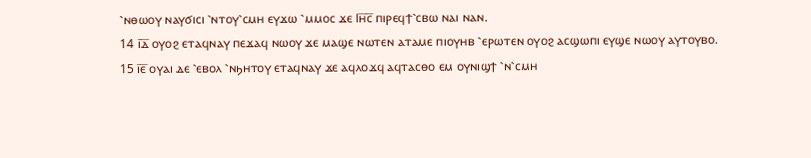⳿ⲛⲑⲱⲟⲩ ⲛⲁⲩϭⲓⲥⲓ ⳿ⲛⲧⲟⲩ⳿ⲥⲙⲏ ⲉⲩϫⲱ ⳿ⲙⲙⲟⲥ ϫⲉ Ⲓⲏ̅ⲥ̅ ⲡⲓⲣⲉϥϯ⳿ⲥⲃⲱ ⲛⲁⲓ ⲛⲁⲛ.
14 ⲓ̅ⲇ̅ ⲟⲩⲟϩ ⲉⲧⲁϥⲛⲁⲩ ⲡⲉϫⲁϥ ⲛⲱⲟⲩ ϫⲉ ⲙⲁϣⲉ ⲛⲱⲧⲉⲛ ⲁⲧⲁⲙⲉ ⲡⲓⲟⲩⲏⲃ ⳿ⲉⲣⲱⲧⲉⲛ ⲟⲩⲟϩ ⲁⲥϣⲱⲡⲓ ⲉⲩϣⲉ ⲛⲱⲟⲩ ⲁⲩⲧⲟⲩⲃⲟ.
15 ⲓ̅ⲉ̅ ⲟⲩⲁⲓ ⲇⲉ ⳿ⲉⲃⲟⲗ ⳿ⲛϧⲏⲧⲟⲩ ⲉⲧⲁϥⲛⲁⲩ ϫⲉ ⲁϥⲗⲟϫϥ ⲁϥⲧⲁⲥⲑⲟ ⲉⲙ ⲟⲩⲛⲓϣϯ ⳿ⲛ⳿ⲥⲙⲏ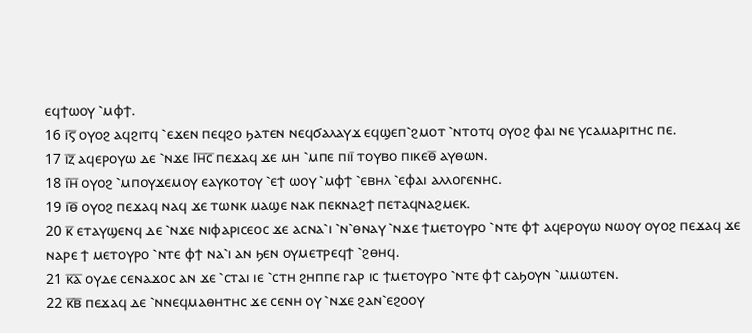ⲉϥϯⲱⲟⲩ ⳿ⲙⲫϯ.
16 ⲓ̅ⲋ̅ ⲟⲩⲟϩ ⲁϥϩⲓⲧϥ ⳿ⲉϫⲉⲛ ⲡⲉϥϩⲟ ϧⲁⲧⲉⲛ ⲛⲉϥϭⲁⲗⲁⲩϫ ⲉϥϣⲉⲡ⳿ϩⲙⲟⲧ ⳿ⲛⲧⲟⲧϥ ⲟⲩⲟϩ ⲫⲁⲓ ⲛⲉ ⲩⲥⲁⲙⲁⲣⲓⲧⲏⲥ ⲡⲉ.
17 ⲓ̅ⲍ̅ ⲁϥⲉⲣⲟⲩⲱ ⲇⲉ ⳿ⲛϫⲉ Ⲓⲏ̅ⲥ̅ ⲡⲉϫⲁϥ ϫⲉ ⲙⲏ ⳿ⲙⲡⲉ ⲡⲓⲓ̅ ⲧⲟⲩⲃⲟ ⲡⲓⲕⲉⲑ̅ ⲁⲩⲑⲱⲛ.
18 ⲓ̅ⲏ̅ ⲟⲩⲟϩ ⳿ⲙⲡⲟⲩϫⲉⲙⲟⲩ ⲉⲁⲩⲕⲟⲧⲟⲩ ⳿ⲉϯ ⲱⲟⲩ ⳿ⲙⲫϯ ⳿ⲉⲃⲏⲗ ⳿ⲉⲫⲁⲓ ⲁⲗⲗⲟⲅⲉⲛⲏⲥ.
19 ⲓ̅ⲑ̅ ⲟⲩⲟϩ ⲡⲉϫⲁϥ ⲛⲁϥ ϫⲉ ⲧⲱⲛⲕ ⲙⲁϣⲉ ⲛⲁⲕ ⲡⲉⲕⲛⲁϩϯ ⲡⲉⲧⲁϥⲛⲁϩⲙⲉⲕ.
20 ⲕ̅ ⲉⲧⲁⲩϣⲉⲛϥ ⲇⲉ ⳿ⲛϫⲉ ⲛⲓⲫⲁⲣⲓⲥⲉⲟⲥ ϫⲉ ⲁⲥⲛⲁ⳿ⲓ ⳿ⲛ⳿ⲑⲛⲁⲩ ⳿ⲛϫⲉ ϯⲙⲉⲧⲟⲩⲣⲟ ⳿ⲛⲧⲉ ⲫϯ ⲁϥⲉⲣⲟⲩⲱ ⲛⲱⲟⲩ ⲟⲩⲟϩ ⲡⲉϫⲁϥ ϫⲉ ⲛⲁⲣⲉ ϯ ⲙⲉⲧⲟⲩⲣⲟ ⳿ⲛⲧⲉ ⲫϯ ⲛⲁ⳿ⲓ ⲁⲛ ϧⲉⲛ ⲟⲩⲙⲉⲧⲣⲉϥϯ ⳿ϩⲑⲏϥ.
21 ⲕ̅ⲁ̅ ⲟⲩⲇⲉ ⲥⲉⲛⲁϫⲟⲥ ⲁⲛ ϫⲉ ⳿ⲥⲧⲁⲓ ⲓⲉ ⳿ⲥⲧⲏ ϩⲏⲡⲡⲉ ⲅⲁⲣ ⲓⲥ ϯⲙⲉⲧⲟⲩⲣⲟ ⳿ⲛⲧⲉ ⲫϯ ⲥⲁϧⲟⲩⲛ ⳿ⲙⲙⲱⲧⲉⲛ.
22 ⲕ̅ⲃ̅ ⲡⲉϫⲁϥ ⲇⲉ ⳿ⲛⲛⲉϥⲙⲁⲑⲏⲧⲏⲥ ϫⲉ ⲥⲉⲛⲏ ⲟⲩ ⳿ⲛϫⲉ ϩⲁⲛ⳿ⲉϩⲟⲟⲩ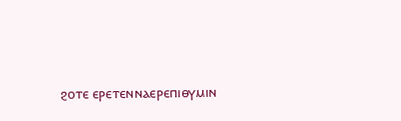ϩⲟⲧⲉ ⲉⲣⲉⲧⲉⲛⲛⲁⲉⲣⲉⲡⲓⲑⲩⲙⲓⲛ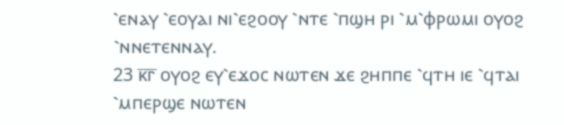⳿ⲉⲛⲁⲩ ⳿ⲉⲟⲩⲁⲓ ⲛⲓ⳿ⲉϩⲟⲟⲩ ⳿ⲛⲧⲉ ⳿ⲡϣⲏ ⲣⲓ ⳿ⲙ⳿ⲫⲣⲱⲙⲓ ⲟⲩⲟϩ ⳿ⲛⲛⲉⲧⲉⲛⲛⲁⲩ.
23 ⲕ̅ⲅ̅ ⲟⲩⲟϩ ⲉⲩ⳿ⲉϫⲟⲥ ⲛⲱⲧⲉⲛ ϫⲉ ϩⲏⲡⲡⲉ ⳿ϥⲧⲏ ⲓⲉ ⳿ϥⲧⲁⲓ ⳿ⲙⲡⲉⲣϣⲉ ⲛⲱⲧⲉⲛ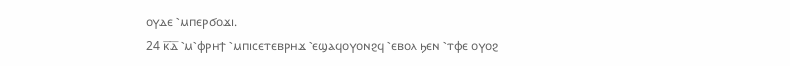ⲟⲩⲇⲉ ⳿ⲙⲡⲉⲣϭⲟϫⲓ.
24 ⲕ̅ⲇ̅ ⳿ⲙ⳿ⲫⲣⲏϯ ⳿ⲙⲡⲓⲥⲉⲧⲉⲃⲣⲏϫ ⳿ⲉϣⲁϥⲟⲩⲟⲛϩϥ ⳿ⲉⲃⲟⲗ ϧⲉⲛ ⳿ⲧⲫⲉ ⲟⲩⲟϩ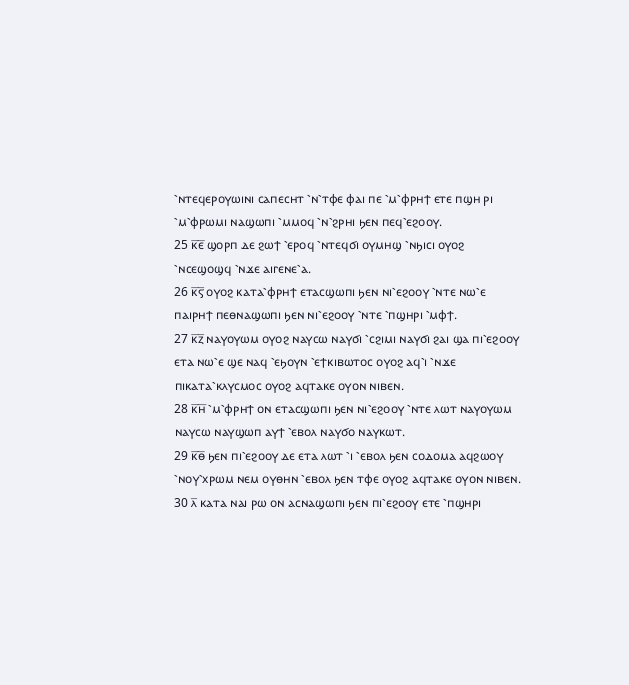⳿ⲛⲧⲉϥⲉⲣⲟⲩⲱⲓⲛⲓ ⲥⲁⲡⲉⲥⲏⲧ ⳿ⲛ⳿ⲧⲫⲉ ⲫⲁⲓ ⲡⲉ ⳿ⲙ⳿ⲫⲣⲏϯ ⲉⲧⲉ ⲡϣⲏ ⲣⲓ ⳿ⲙ⳿ⲫⲣⲱⲙⲓ ⲛⲁϣⲱⲡⲓ ⳿ⲙⲙⲟϥ ⳿ⲛ⳿ϩⲣⲏⲓ ϧⲉⲛ ⲡⲉϥ⳿ⲉϩⲟⲟⲩ.
25 ⲕ̅ⲉ̅ ϣⲟⲣⲡ ⲇⲉ ϩⲱϯ ⳿ⲉⲣⲟϥ ⳿ⲛⲧⲉϥϭⲓ ⲟⲩⲙⲏϣ ⳿ⲛϧⲓⲥⲓ ⲟⲩⲟϩ ⳿ⲛⲥⲉϣⲟϣϥ ⳿ⲛϫⲉ ⲁⲓⲅⲉⲛⲉ⳿ⲁ.
26 ⲕ̅ⲋ̅ ⲟⲩⲟϩ ⲕⲁⲧⲁ⳿ⲫⲣⲏϯ ⲉⲧⲁⲥϣⲱⲡⲓ ϧⲉⲛ ⲛⲓ⳿ⲉϩⲟⲟⲩ ⳿ⲛⲧⲉ ⲛⲱ⳿ⲉ ⲡⲁⲓⲣⲏϯ ⲡⲉⲑⲛⲁϣⲱⲡⲓ ϧⲉⲛ ⲛⲓ⳿ⲉϩⲟⲟⲩ ⳿ⲛⲧⲉ ⳿ⲡϣⲏⲣⲓ ⳿ⲙⲫϯ.
27 ⲕ̅ⲍ̅ ⲛⲁⲩⲟⲩⲱⲙ ⲟⲩⲟϩ ⲛⲁⲩⲥⲱ ⲛⲁⲩϭⲓ ⳿ⲥϩⲓⲙⲓ ⲛⲁⲩϭⲓ ϩⲁⲓ ϣⲁ ⲡⲓ⳿ⲉϩⲟⲟⲩ ⲉⲧⲁ ⲛⲱ⳿ⲉ ϣⲉ ⲛⲁϥ ⳿ⲉϧⲟⲩⲛ ⳿ⲉϯⲕⲓⲃⲱⲧⲟⲥ ⲟⲩⲟϩ ⲁϥ⳿ⲓ ⳿ⲛϫⲉ ⲡⲓⲕⲁⲧⲁ⳿ⲕⲗⲩⲥⲙⲟⲥ ⲟⲩⲟϩ ⲁϥⲧⲁⲕⲉ ⲟⲩⲟⲛ ⲛⲓⲃⲉⲛ.
28 ⲕ̅ⲏ̅ ⳿ⲙ⳿ⲫⲣⲏϯ ⲟⲛ ⲉⲧⲁⲥϣⲱⲡⲓ ϧⲉⲛ ⲛⲓ⳿ⲉϩⲟⲟⲩ ⳿ⲛⲧⲉ ⲗⲱⲧ ⲛⲁⲩⲟⲩⲱⲙ ⲛⲁⲩⲥⲱ ⲛⲁⲩϣⲱⲡ ⲁⲩϯ ⳿ⲉⲃⲟⲗ ⲛⲁⲩϭⲟ ⲛⲁⲩⲕⲱⲧ.
29 ⲕ̅ⲑ̅ ϧⲉⲛ ⲡⲓ⳿ⲉϩⲟⲟⲩ ⲇⲉ ⲉⲧⲁ ⲗⲱⲧ ⳿ⲓ ⳿ⲉⲃⲟⲗ ϧⲉⲛ ⲥⲟⲇⲟⲙⲁ ⲁϥϩⲱⲟⲩ ⳿ⲛⲟⲩ⳿ⲭⲣⲱⲙ ⲛⲉⲙ ⲟⲩⲑⲏⲛ ⳿ⲉⲃⲟⲗ ϧⲉⲛ ⲧⲫⲉ ⲟⲩⲟϩ ⲁϥⲧⲁⲕⲉ ⲟⲩⲟⲛ ⲛⲓⲃⲉⲛ.
30 ⲗ̅ ⲕⲁⲧⲁ ⲛⲁⲓ ⲣⲱ ⲟⲛ ⲁⲥⲛⲁϣⲱⲡⲓ ϧⲉⲛ ⲡⲓ⳿ⲉϩⲟⲟⲩ ⲉⲧⲉ ⳿ⲡϣⲏⲣⲓ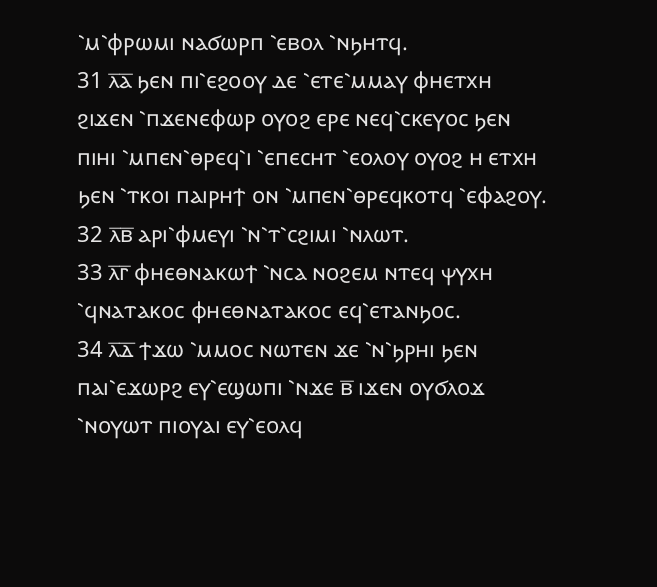⳿ⲙ⳿ⲫⲣⲱⲙⲓ ⲛⲁϭⲱⲣⲡ ⳿ⲉⲃⲟⲗ ⳿ⲛϧⲏⲧϥ.
31 ⲗ̅ⲁ̅ ϧⲉⲛ ⲡⲓ⳿ⲉϩⲟⲟⲩ ⲇⲉ ⳿ⲉⲧⲉ⳿ⲙⲙⲁⲩ ⲫⲏⲉⲧⲭⲏ ϩⲓϫⲉⲛ ⳿ⲡϫⲉⲛⲉⲫⲱⲣ ⲟⲩⲟϩ ⲉⲣⲉ ⲛⲉϥ⳿ⲥⲕⲉⲩⲟⲥ ϧⲉⲛ ⲡⲓⲏⲓ ⳿ⲙⲡⲉⲛ⳿ⲑⲣⲉϥ⳿ⲓ ⳿ⲉⲡⲉⲥⲏⲧ ⳿ⲉⲟⲗⲟⲩ ⲟⲩⲟϩ ⲏ ⲉⲧⲭⲏ ϧⲉⲛ ⳿ⲧⲕⲟⲓ ⲡⲁⲓⲣⲏϯ ⲟⲛ ⳿ⲙⲡⲉⲛ⳿ⲑⲣⲉϥⲕⲟⲧϥ ⳿ⲉⲫⲁϩⲟⲩ.
32 ⲗ̅ⲃ̅ ⲁⲣⲓ⳿ⲫⲙⲉⲩⲓ ⳿ⲛ⳿ⲧ⳿ⲥϩⲓⲙⲓ ⳿ⲛⲗⲱⲧ.
33 ⲗ̅ⲅ̅ ⲫⲏⲉⲑⲛⲁⲕⲱϯ ⳿ⲛⲥⲁ ⲛⲟϩⲉⲙ ⲛⲧⲉϥ ⲯⲩⲭⲏ ⳿ϥⲛⲁⲧⲁⲕⲟⲥ ⲫⲏⲉⲑⲛⲁⲧⲁⲕⲟⲥ ⲉϥ⳿ⲉⲧⲁⲛϧⲟⲥ.
34 ⲗ̅ⲇ̅ ϯϫⲱ ⳿ⲙⲙⲟⲥ ⲛⲱⲧⲉⲛ ϫⲉ ⳿ⲛ⳿ϧⲣⲏⲓ ϧⲉⲛ ⲡⲁⲓ⳿ⲉϫⲱⲣϩ ⲉⲩ⳿ⲉϣⲱⲡⲓ ⳿ⲛϫⲉ ⲃ̅ ⲓϫⲉⲛ ⲟⲩϭⲗⲟϫ ⳿ⲛⲟⲩⲱⲧ ⲡⲓⲟⲩⲁⲓ ⲉⲩ⳿ⲉⲟⲗϥ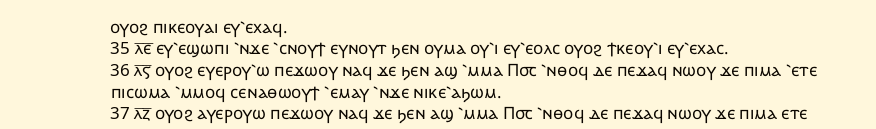ⲟⲩⲟϩ ⲡⲓⲕⲉⲟⲩⲁⲓ ⲉⲩ⳿ⲉⲭⲁϥ.
35 ⲗ̅ⲉ̅ ⲉⲩ⳿ⲉϣⲱⲡⲓ ⳿ⲛϫⲉ ⳿ⲥⲛⲟⲩϯ ⲉⲩⲛⲟⲩⲧ ϧⲉⲛ ⲟⲩⲙⲁ ⲟⲩ⳿ⲓ ⲉⲩ⳿ⲉⲟⲗⲥ ⲟⲩⲟϩ ϯⲕⲉⲟⲩ⳿ⲓ ⲉⲩ⳿ⲉⲭⲁⲥ.
36 ⲗ̅ⲋ̅ ⲟⲩⲟϩ ⲉⲩⲉⲣⲟⲩ⳿ⲱ ⲡⲉϫⲱⲟⲩ ⲛⲁϥ ϫⲉ ϧⲉⲛ ⲁϣ ⳿ⲙⲙⲁ Ⲡ⳪ ⳿ⲛⲑⲟϥ ⲇⲉ ⲡⲉϫⲁϥ ⲛⲱⲟⲩ ϫⲉ ⲡⲓⲙⲁ ⳿ⲉⲧⲉ ⲡⲓⲥⲱⲙⲁ ⳿ⲙⲙⲟϥ ⲥⲉⲛⲁⲑⲱⲟⲩϯ ⳿ⲉⲙⲁⲩ ⳿ⲛϫⲉ ⲛⲓⲕⲉ⳿ⲁϧⲱⲙ.
37 ⲗ̅ⲍ̅ ⲟⲩⲟϩ ⲁⲩⲉⲣⲟⲩⲱ ⲡⲉϫⲱⲟⲩ ⲛⲁϥ ϫⲉ ϧⲉⲛ ⲁϣ ⳿ⲙⲙⲁ Ⲡ⳪ ⳿ⲛⲑⲟϥ ⲇⲉ ⲡⲉϫⲁϥ ⲛⲱⲟⲩ ϫⲉ ⲡⲓⲙⲁ ⲉⲧⲉ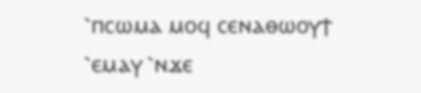⳿ⲡⲥⲱⲙⲁ ⲙⲟϥ ⲥⲉⲛⲁⲑⲱⲟⲩϯ ⳿ⲉⲙⲁⲩ ⳿ⲛϫⲉ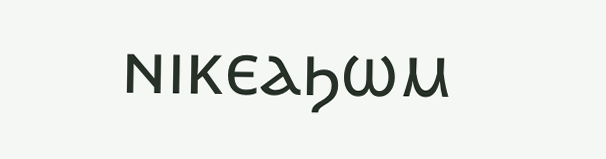ⲛⲓⲕⲉⲁϧⲱⲙ